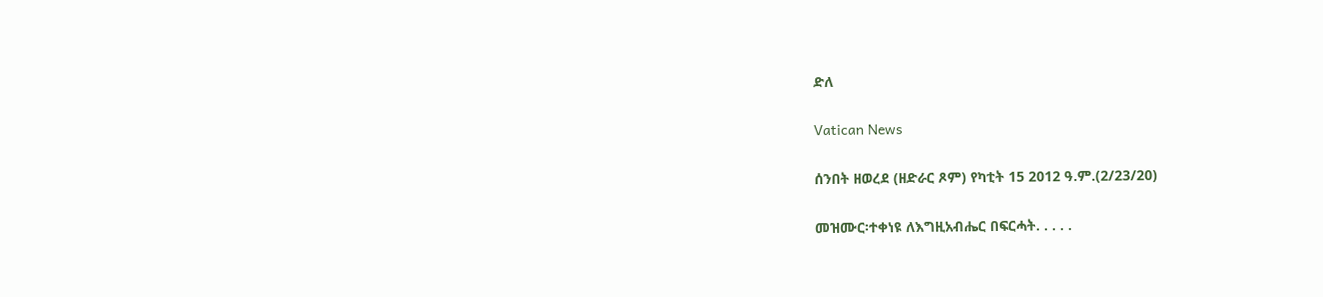ድለ

Vatican News

ሰንበት ዘወረደ (ዘድራር ጾም) የካቲት 15 2012 ዓ.ም.(2/23/20)

መዝሙር፡ተቀነዩ ለእግዚአብሔር በፍርሓት. . . . .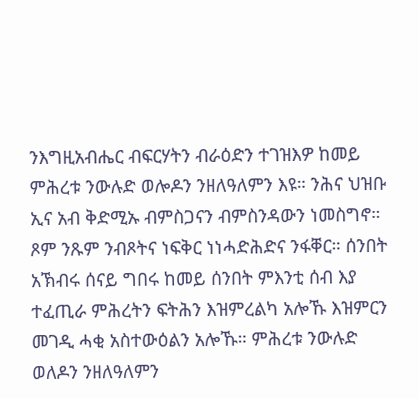ንእግዚአብሔር ብፍርሃትን ብራዕድን ተገዝእዎ ከመይ ምሕረቱ ንውሉድ ወሎዶን ንዘለዓለምን እዩ። ንሕና ህዝቡ ኢና አብ ቅድሚኡ ብምስጋናን ብምስንዳውን ነመስግኖ። ጾም ንጹም ንብጾትና ነፍቅር ነነሓድሕድና ንፋቐር። ሰንበት አኽብሩ ሰናይ ግበሩ ከመይ ሰንበት ምእንቲ ሰብ እያ ተፈጢራ ምሕረትን ፍትሕን እዝምረልካ አሎኹ እዝምርን መገዲ ሓቂ አስተውዕልን አሎኹ። ምሕረቱ ንውሉድ ወለዶን ንዘለዓለምን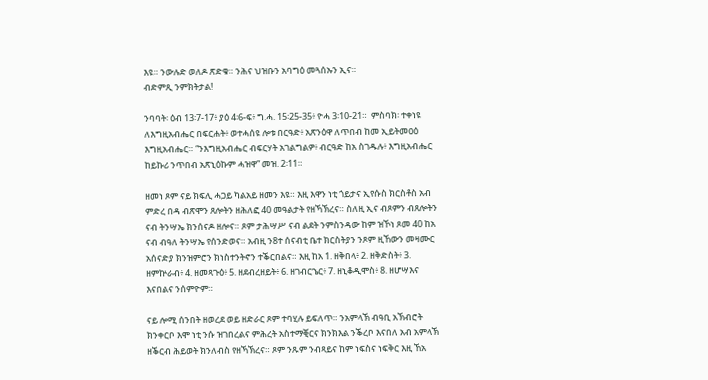እዩ። ንውሉድ ወለዶ ጽድቁ። ንሕና ህዝቡን አባግዕ መጓሰኡን ኢና።
ብድምጺ ንምክትታል!

ንባባት፡ ዕብ 13፡7-17፥ ያዕ 4፡6-ፍ፥ ግ.ሓ. 15፡25-35፥ ዮሓ 3፡10-21።  ምስባክ፡ ተቀነዩ ለእግዚአብሔር በፍርሐት፥ ወተሓሰዩ ሎቱ በርዓድ፥ አጽንዕዋ ለጥበብ ከመ ኢይትመዐዕ እግዚአብሔር። “ንእግዚአብሔር ብፍርሃት አገልግልዎ፥ ብርዓድ ከአ ስገዱሉ፥ እግዚአብሔር ከይኩሪ ንጥበብ አጽኒዕኩም ሓዝዋ” መዝ. 2፡11።

ዘመነ ጾም ናይ ክፍሊ ሓጋይ ካልአይ ዘመን እዩ። እዚ እዋን ነቲ ጎይታና ኢየሱስ ክርስቶስ አብ ምድረ በዳ ብጽሞን ጸሎትን ዘሕለፎ 40 መዓልታት የዘኻኽረና። ስለዚ ኢና ብጾምን ብጸሎትን ናብ ትንሣኤ ክንሰናዶ ዘሎና። ጾም ታሕሣሥ ናብ ልደት ንምስንዳው ከም ዝኾነ ጾመ 40 ከአ ናብ ብዓለ ትንሣኤ የሰንድወና። አብዚ ን8ተ ሰናብቲ ቤተ ክርስትያን ንጾም ዚኸውን መዛሙር አሰናድያ ክንዝምሮን ክነስተንትኖን ተቕርበልና። እዚ ከአ 1. ዘቅበላ፥ 2. ዘቅድስት፥ 3. ዘምኵራብ፥ 4. ዘመጻጉዕ፥ 5. ዘደብረዘይት፥ 6. ዘገብርኄር፥ 7. ዘኒቆዲሞስ፥ 8. ዘሆሣእና እናበልና ንሰምዮም።

ናይ ሎሚ ሰንበት ዘወረደ ወይ ዘድራር ጾም ተባሂሉ ይፍለጥ። ንአምላኽ ብዓቢ አኽብሮት ክንቀርቦ እሞ ነቲ ንሱ ዝገበረልና ምሕረት አስተማቒርና ክንክእል ንቕረቦ እናበለ አብ አምላኽ ዘቕርብ ሕይወት ክንለብስ የዘኻኽረና። ጾም ንጹም ንብጻይና ከም ነፍስና ነፍቅር እዚ ኸአ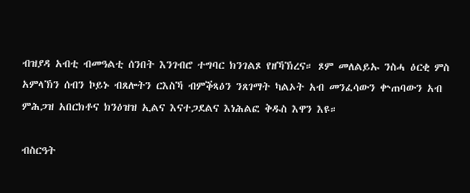ብዝያዳ አብቲ ብመዓልቲ ሰንበት እንገብሮ ተግባር ክንገልጾ የዘኻኽረና። ጾም መለልይኡ ንስሓ ዕርቂ ምስ አምላኽን ሰብን ኮይኑ ብጸሎትን ርእስኻ ብምቕጻዕን ንጸገማት ካልኦት አብ መንፈሳውን ቍጠባውን አብ ምሕጋዝ አበርክቶና ክንዕዝዝ ኢልና እናተጋደልና እነሕልፎ ቅዱስ እዋን እዩ።

ብስርዓት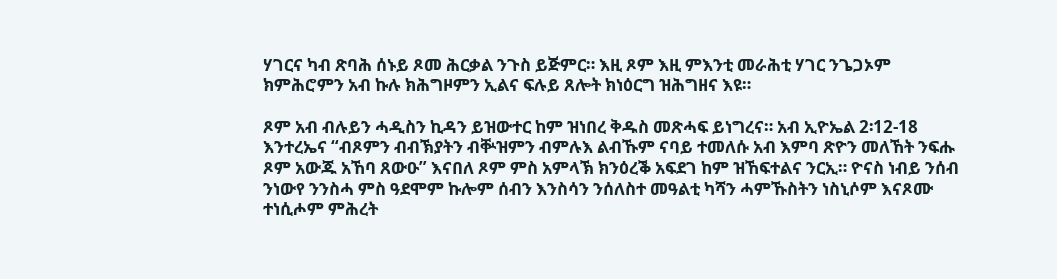ሃገርና ካብ ጽባሕ ሰኑይ ጾመ ሕርቃል ንጉስ ይጅምር። እዚ ጾም እዚ ምእንቲ መራሕቲ ሃገር ንጌጋኦም ክምሕሮምን አብ ኩሉ ክሕግዞምን ኢልና ፍሉይ ጸሎት ክነዕርግ ዝሕግዘና እዩ።

ጾም አብ ብሉይን ሓዲስን ኪዳን ይዝውተር ከም ዝነበረ ቅዱስ መጽሓፍ ይነግረና። አብ ኢዮኤል 2፡12-18 እንተረኤና “ብጾምን ብብኽያትን ብቝዝምን ብምሉእ ልብኹም ናባይ ተመለሱ አብ እምባ ጽዮን መለኸት ንፍሑ ጾም አውጁ አኸባ ጸውዑ” እናበለ ጾም ምስ አምላኽ ክንዕረቕ አፍደገ ከም ዝኸፍተልና ንርኢ። ዮናስ ነብይ ንሰብ ንነውየ ንንስሓ ምስ ዓደሞም ኩሎም ሰብን እንስሳን ንሰለስተ መዓልቲ ካሻን ሓምኹስትን ነስኒሶም እናጾሙ ተነሲሖም ምሕረት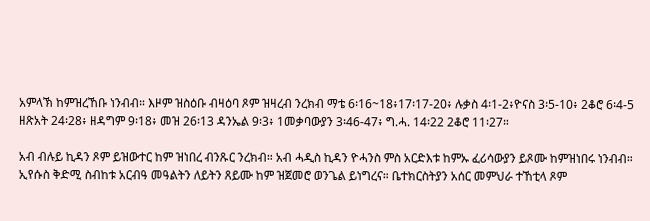አምላኽ ከምዝረኸቡ ነንብብ። እዞም ዝስዕቡ ብዛዕባ ጾም ዝዛረብ ንረክብ ማቴ 6፡16~18፥17፡17-20፥ ሉቃስ 4፡1-2፥ዮናስ 3፡5-10፥ 2ቆሮ 6፡4-5 ዘጽአት 24፡28፥ ዘዳግም 9፡18፥ መዝ 26፡13 ዳንኤል 9፡3፥ 1መቃባውያን 3፡46-47፥ ግ.ሓ. 14፡22 2ቆሮ 11፡27።

አብ ብሉይ ኪዳን ጾም ይዝውተር ከም ዝነበረ ብንጹር ንረክብ። አብ ሓዲስ ኪዳን ዮሓንስ ምስ አርድእቱ ከምኡ ፈሪሳውያን ይጾሙ ከምዝነበሩ ነንብብ። ኢየሱስ ቅድሚ ስብከቱ አርብዓ መዓልትን ለይትን ጸይሙ ከም ዝጀመሮ ወንጌል ይነግረና። ቤተክርስትያን አሰር መምህራ ተኸቲላ ጾም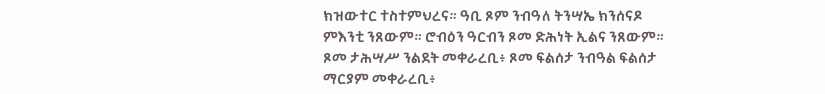ክዝውተር ተስተምህረና። ዓቢ ጾም ንብዓለ ትንሣኤ ክንሰናዶ ምእንቲ ንጸውም። ሮብዕን ዓርብን ጾመ ድሕነት ኢልና ንጸውም። ጾመ ታሕሣሥ ንልደት መቀራረቢ፥ ጾመ ፍልሰታ ንብዓል ፍልሰታ ማርያም መቀራረቢ፥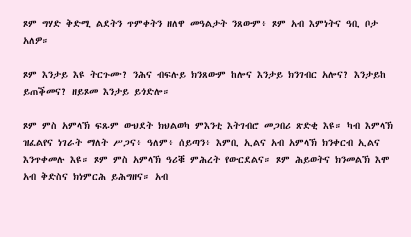ጾም ግሃድ ቅድሚ ልደትን ጥምቀትን ዘለዋ መዓልታት ንጸውም፥ ጾም አብ እምነትና ዓቢ ቦታ አለዎ።

ጾም እንታይ እዩ ትርጉሙ? ንሕና ብፍሉይ ክንጸውም ከሎና እንታይ ክንገብር አሎና? እንታይከ ይጠቕመና? ዘይጾመ እንታይ ይጎድሎ።

ጾም ምስ አምላኽ ፍጹም ውህደት ክህልወካ ምእንቲ እትገብሮ መጋበሪ ጽድቂ እዩ። ካብ እምላኽ ዝፈልየና ነገራት ማለት ሥጋና፥ ዓለም፥ ሰይጣን፥ እምቢ ኢልና አብ አምላኽ ክንቀርብ ኢልና እንጥቀመሉ እዩ። ጾም ምስ አምላኽ ዓሪቑ ምሕረት የውርደልና። ጾም ሕይወትና ክንመልኽ እሞ አብ ቅድስና ክነምርሕ ይሕግዘና። አብ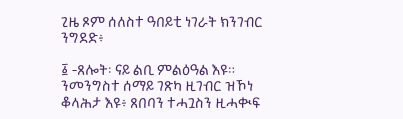ጊዜ ጾም ሰለስተ ዓበይቲ ነገራት ክንገብር ንግደድ፥

፩ -ጸሎት፡ ናይ ልቢ ምልዕዓል እዩ። ንመንግስተ ሰማይ ገጽካ ዚገብር ዝኾነ ቆላሕታ እዩ፥ ጸበባን ተሓጓስን ዚሓቊፍ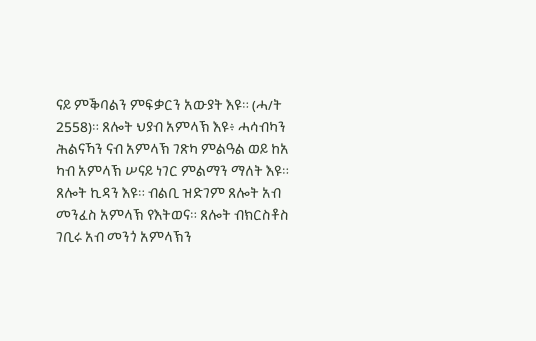ናይ ምቕባልን ምፍቃርን አውያት እዩ። (ሓ/ት 2558)። ጸሎት ህያብ አምላኽ እዩ፥ ሓሳብካን ሕልናኻን ናብ አምላኽ ገጽካ ምልዓል ወይ ከአ ካብ አምላኽ ሠናይ ነገር ምልማን ማለት እዩ። ጸሎት ኪዳን እዩ። ብልቢ ዝድገም ጸሎት አብ መንፈስ አምላኽ የእትወና። ጸሎት ብክርስቶስ ገቢሩ አብ መንጎ አምላኽን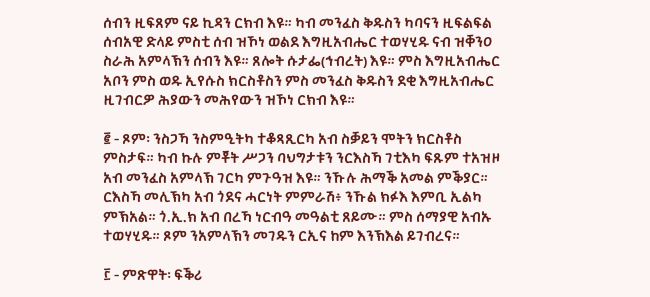ሰብን ዚፍጸም ናይ ኪዳን ርክብ እዩ። ካብ መንፈስ ቅዱስን ካባናን ዚፍልፍል ሰብአዊ ድላይ ምስቲ ሰብ ዝኾነ ወልደ እግዚአብሔር ተወሃሂዱ ናብ ዝቐንዐ ስራሕ አምላኽን ሰብን እዩ። ጸሎት ሱታፌ(ኅብረት) እዩ። ምስ እግዚአብሔር አቦን ምስ ወዱ ኢየሱስ ክርስቶስን ምስ መንፈስ ቅዱስን ደቂ እግዚአብሔር ዚገብርዎ ሕያውን መሕየውን ዝኾነ ርክብ እዩ።

፪ - ጾም፡ ንስጋኻ ንስምዒትካ ተቆጻጺርካ አብ ስቓይን ሞትን ክርስቶስ ምስታፍ። ካብ ኩሉ ምቾት ሥጋን ባህግታቱን ንርእስኻ ገቲእካ ፍጹም ተአዝዞ አብ መንፈስ አምላኽ ገርካ ምጉዓዝ እዩ። ንኹሉ ሕማቕ አመል ምቕያር። ርእስኻ መሊኽካ አብ ጎደና ሓርነት ምምራሽ፥ ንኹል ክፉእ እምቢ ኢልካ ምኽአል። ጎ.ኢ.ክ አብ በረኻ ነርብዓ መዓልቲ ጸይሙ። ምስ ሰማያዊ አብኡ ተወሃሂዱ። ጾም ንአምላኽን መገዱን ርኢና ከም እንኽእል ይገብረና።

፫ - ምጽዋት፡ ፍቕሪ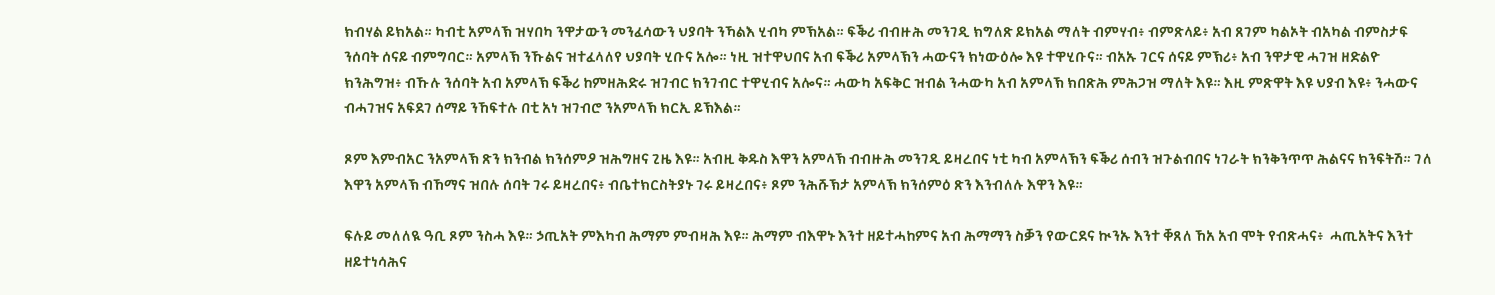ክብሃል ይክአል። ካብቲ አምላኽ ዝሃበካ ንዋታውን መንፈሳውን ህያባት ንኻልእ ሂብካ ምኽአል። ፍቕሪ ብብዙሕ መንገዲ ክግለጽ ይክአል ማለት ብምሃብ፥ ብምጽላይ፥ አብ ጸገም ካልኦት ብአካል ብምስታፍ ንሰባት ሰናይ ብምግባር። አምላኽ ንኹልና ዝተፈላለየ ህያባት ሂቡና አሎ። ነዚ ዝተዋህበና አብ ፍቕሪ አምላኽን ሓውናን ክነውዕሎ እዩ ተዋሂቡና። ብአኡ ገርና ሰናይ ምኽሪ፥ አብ ንዋታዊ ሓገዝ ዘድልዮ ክንሕግዝ፥ ብኹሉ ንሰባት አብ አምላኽ ፍቕሪ ከምዘሕድሩ ዝገብር ክንገብር ተዋሂብና አሎና። ሓውካ አፍቅር ዝብል ንሓውካ አብ አምላኽ ክበጽሕ ምሕጋዝ ማለት እዩ። እዚ ምጽዋት እዩ ህያብ እዩ፥ ንሓውና ብሓገዝና አፍደገ ሰማይ ንኸፍተሉ በቲ አነ ዝገብሮ ንአምላኽ ክርኢ ይኽእል።

ጾም እምብአር ንአምላኽ ጽን ክንብል ክንሰምዖ ዝሕግዘና ጊዜ እዩ። አብዚ ቅዱስ እዋን አምላኽ ብብዙሕ መንገዲ ይዛረበና ነቲ ካብ አምላኽን ፍቕሪ ሰብን ዝጉልብበና ነገራት ክንቅንጥጥ ሕልናና ክንፍትሽ። ገለ እዋን አምላኽ ብኸማና ዝበሉ ሰባት ገሩ ይዛረበና፥ ብቤተክርስትያኑ ገሩ ይዛረበና፥ ጾም ንሕሹኽታ አምላኽ ክንሰምዕ ጽን እንብለሉ እዋን እዩ።

ፍሉይ መለለዪ ዓቢ ጾም ንስሓ እዩ። ኃጢአት ምእካብ ሕማም ምብዛሕ እዩ። ሕማም ብእዋኑ እንተ ዘይተሓከምና አብ ሕማማን ስቓን የውርደና ኲንኡ እንተ ቐጸለ ኸአ አብ ሞት የብጽሓና፥  ሓጢአትና እንተ ዘይተነሳሕና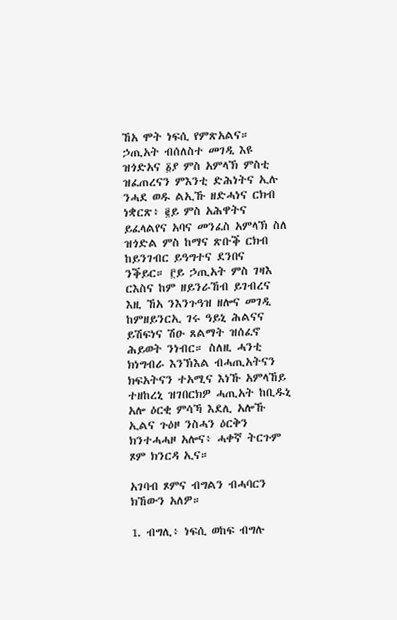ኸአ ሞት ነፍሲ የምጽአልና። ኃጢአት ብሰለስተ መገዲ እዩ ዝጎድአና ፩ያ ምስ አምላኽ ምስቲ ዝፈጠረናን ምእንቲ ድሕነትና ኢሉ ንሓደ ወዱ ልኢኹ ዘድሓነና ርክብ ነቋርጽ፥ ፪ይ ምስ አሕዋትና ይፈላልየና አባና መንፈስ አምላኽ ስለ ዝጎድል ምስ ከማና ጽቡቕ ርክብ ከይንገብር ይዓግተና ደንበና ንቕይር። ፫ይ ኃጢአት ምስ ገዛእ ርእስና ከም ዘይንራኸብ ይገብረና እዚ ኸአ ንእንጉዓዝ ዘሎና መገዲ ከምዘይንርኢ ገሩ ዓይኒ ሕልናና ይሽፍነና ሽዑ ጸልማት ዝሰፈኖ ሕይወት ንነብር። ስለዚ ሓንቲ ክነግብራ እንኽእል ብሓጢአትናን ክፍአትናን ተአሚና እነኹ አምላኸይ ተዘከረኒ ዝገበርክዎ ሓጢአት ከቢዱኒ አሎ ዕርቂ ምሳኻ እደሊ አሎኹ ኢልና ጉዕዞ ንስሓን ዕርቅን ክንተሓሓዞ አሎና፥ ሓቀኛ ትርጉም  ጾም ክንርዳ ኢና።

አገባብ ጾምና ብግልን ብሓባርን ክኸውን አለዎ።

1. ብግሊ፥ ነፍሲ ወከፍ ብግሉ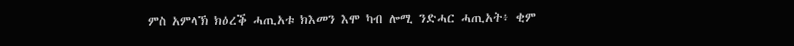ምስ አምላኽ ክዕረቕ ሓጢአቱ ክእመን እሞ ካብ ሎሚ ንድሓር ሓጢአት፥ ቂም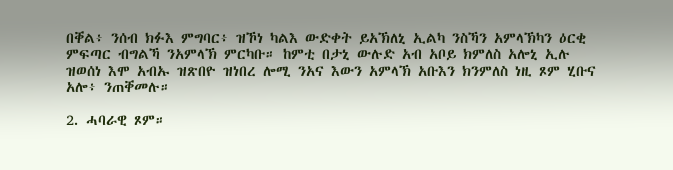በቐል፥ ንሰብ ክፉእ ምግባር፥ ዝኾነ ካልእ ውድቀት ይአኽለኒ ኢልካ ንስኻን አምላኽካን ዕርቂ ምፍጣር ብግልኻ ንአምላኽ ምርካቡ። ከምቲ በታኒ ውሉድ አብ አቦይ ክምለስ አሎኒ ኢሉ ዝወሰነ እሞ አብኡ ዝጽበዮ ዝነበረ ሎሚ ንአና እውን አምላኽ አቡእን ክንምለስ ነዚ ጾም ሂቡና አሎ፥ ንጠቐመሉ።

2. ሓባራዊ ጾም።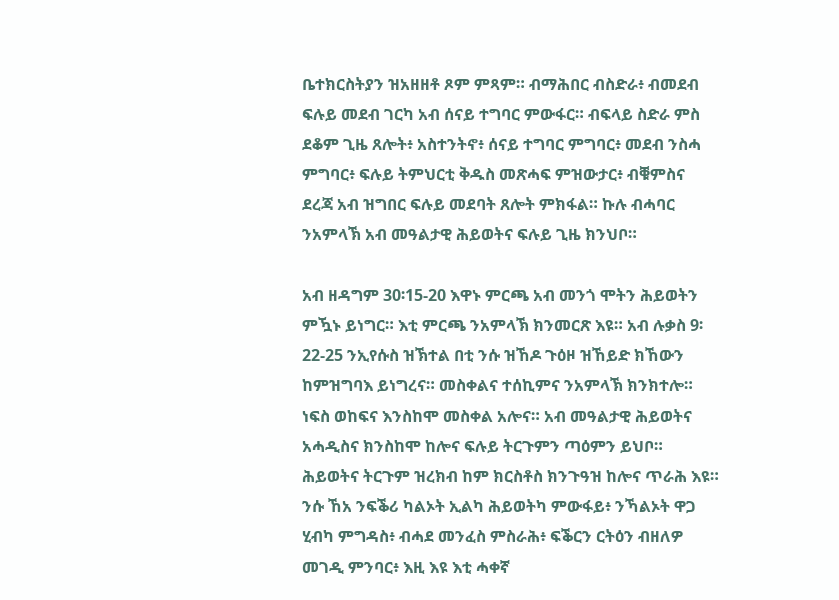ቤተክርስትያን ዝአዘዘቶ ጾም ምጻም። ብማሕበር ብስድራ፥ ብመደብ ፍሉይ መደብ ገርካ አብ ሰናይ ተግባር ምውፋር። ብፍላይ ስድራ ምስ ደቆም ጊዜ ጸሎት፥ አስተንትኖ፥ ሰናይ ተግባር ምግባር፥ መደብ ንስሓ ምግባር፥ ፍሉይ ትምህርቲ ቅዱስ መጽሓፍ ምዝውታር፥ ብቑምስና ደረጃ አብ ዝግበር ፍሉይ መደባት ጸሎት ምክፋል። ኩሉ ብሓባር ንአምላኽ አብ መዓልታዊ ሕይወትና ፍሉይ ጊዜ ክንህቦ።

አብ ዘዳግም 30፡15-20 እዋኑ ምርጫ አብ መንጎ ሞትን ሕይወትን ምዃኑ ይነግር። እቲ ምርጫ ንአምላኽ ክንመርጽ እዩ። አብ ሉቃስ 9፡22-25 ንኢየሱስ ዝኽተል በቲ ንሱ ዝኸዶ ጉዕዞ ዝኸይድ ክኸውን ከምዝግባእ ይነግረና። መስቀልና ተሰኪምና ንአምላኽ ክንክተሎ። ነፍስ ወከፍና እንስከሞ መስቀል አሎና። አብ መዓልታዊ ሕይወትና አሓዲስና ክንስከሞ ከሎና ፍሉይ ትርጉምን ጣዕምን ይህቦ። ሕይወትና ትርጉም ዝረክብ ከም ክርስቶስ ክንጉዓዝ ከሎና ጥራሕ እዩ። ንሱ ኸአ ንፍቕሪ ካልኦት ኢልካ ሕይወትካ ምውፋይ፥ ንኻልኦት ዋጋ ሂብካ ምግዳስ፥ ብሓደ መንፈስ ምስራሕ፥ ፍቕርን ርትዕን ብዘለዎ መገዲ ምንባር፥ እዚ እዩ እቲ ሓቀኛ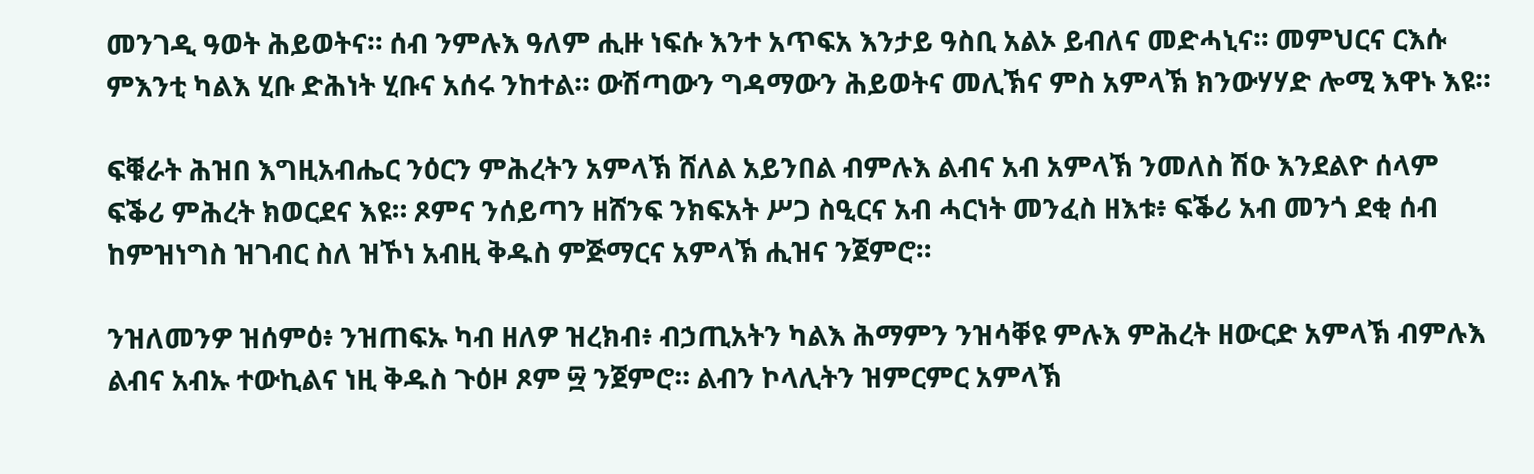መንገዲ ዓወት ሕይወትና። ሰብ ንምሉእ ዓለም ሒዙ ነፍሱ እንተ አጥፍአ እንታይ ዓስቢ አልኦ ይብለና መድሓኒና። መምህርና ርእሱ ምእንቲ ካልእ ሂቡ ድሕነት ሂቡና አሰሩ ንከተል። ውሽጣውን ግዳማውን ሕይወትና መሊኽና ምስ አምላኽ ክንውሃሃድ ሎሚ እዋኑ እዩ።

ፍቑራት ሕዝበ እግዚአብሔር ንዕርን ምሕረትን አምላኽ ሸለል አይንበል ብምሉእ ልብና አብ አምላኽ ንመለስ ሽዑ እንደልዮ ሰላም ፍቕሪ ምሕረት ክወርደና እዩ። ጾምና ንሰይጣን ዘሸንፍ ንክፍአት ሥጋ ስዒርና አብ ሓርነት መንፈስ ዘእቱ፥ ፍቕሪ አብ መንጎ ደቂ ሰብ ከምዝነግስ ዝገብር ስለ ዝኾነ አብዚ ቅዱስ ምጅማርና አምላኽ ሒዝና ንጀምሮ።

ንዝለመንዎ ዝሰምዕ፥ ንዝጠፍኡ ካብ ዘለዎ ዝረክብ፥ ብኃጢአትን ካልእ ሕማምን ንዝሳቐዩ ምሉእ ምሕረት ዘውርድ አምላኽ ብምሉእ ልብና አብኡ ተውኪልና ነዚ ቅዱስ ጉዕዞ ጾም ፵ ንጀምሮ። ልብን ኮላሊትን ዝምርምር አምላኽ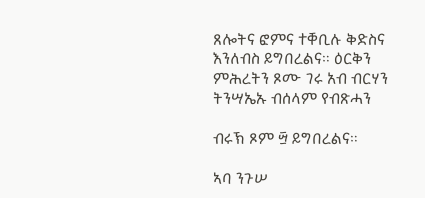ጸሎትና ፎምና ተቐቢሉ ቅድስና እንለብስ ይግበረልና። ዕርቅን ምሕረትን ጾሙ ገሩ አብ ብርሃን ትንሣኤኡ ብሰላም የብጽሓን

ብሩኽ ጾም ፵ ይግበረልና።

ኣባ ንጉሠ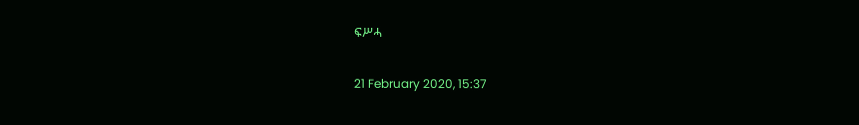ፍሥሓ

21 February 2020, 15:37